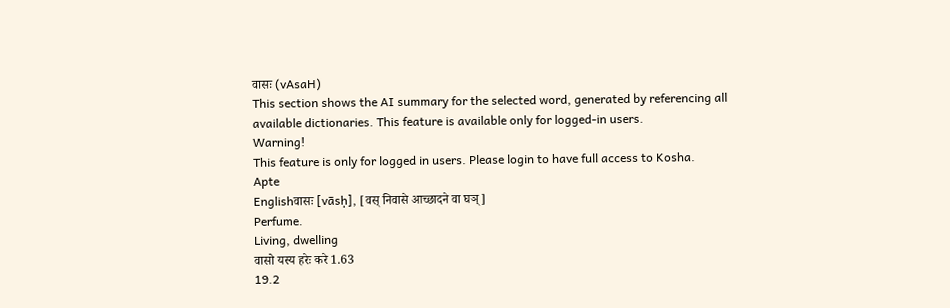वासः (vAsaH)
This section shows the AI summary for the selected word, generated by referencing all available dictionaries. This feature is available only for logged-in users.
Warning!
This feature is only for logged in users. Please login to have full access to Kosha.
Apte
Englishवासः [vāsḥ], [वस् निवासे आच्छादने वा घञ्]
Perfume.
Living, dwelling
वासो यस्य हरेः करे 1.63
19.2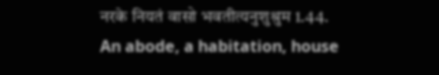नरके नियतं वासो भवतीत्यनुशुश्रुम 1.44.
An abode, a habitation, house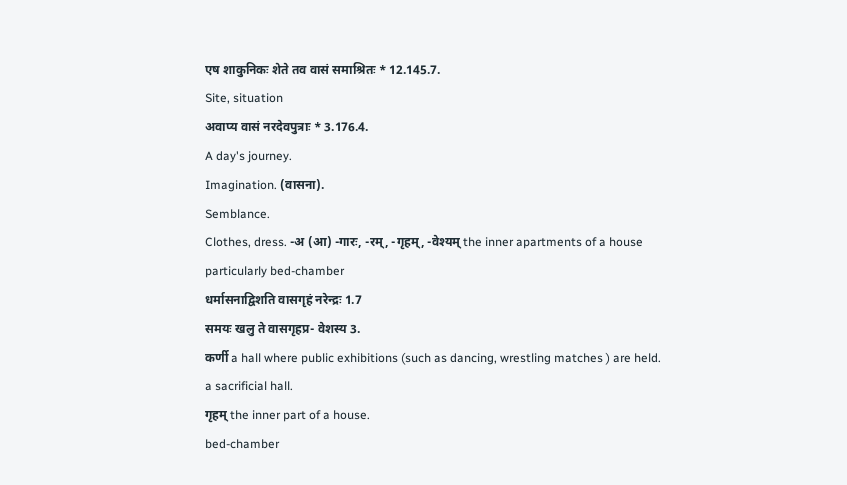एष शाकुनिकः शेते तव वासं समाश्रितः * 12.145.7.
Site, situation
अवाप्य वासं नरदेवपुत्राः * 3.176.4.
A day's journey.
Imagination. (वासना).
Semblance.
Clothes, dress. -अ (आ) -गारः, -रम्, -गृहम्, -वेश्यम् the inner apartments of a house
particularly bed-chamber
धर्मासनाद्विशति वासगृहं नरेन्द्रः 1.7
समयः खलु ते वासगृहप्र- वेशस्य 3.
कर्णी a hall where public exhibitions (such as dancing, wrestling matches ) are held.
a sacrificial hall.
गृहम् the inner part of a house.
bed-chamber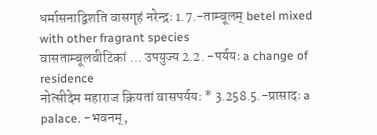धर्मासनाद्विशति वासगृहं नरेन्द्रः 1.7.-ताम्बूलम् betel mixed with other fragrant species
वासताम्बूलवीटिकां ... उपयुज्य 2.2. -पर्ययः a change of residence
नोत्सीदेम महाराज क्रियतां वासपर्ययः * 3.258.5.-प्रासादः a palace. -भवनम्,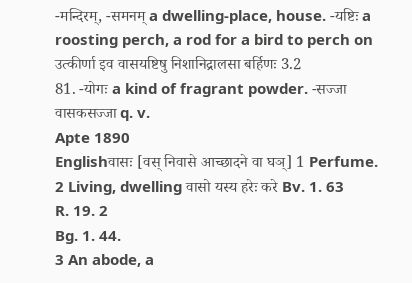-मन्दिरम्, -समनम् a dwelling-place, house. -यष्टिः a roosting perch, a rod for a bird to perch on
उत्कीर्णा इव वासयष्टिषु निशानिद्रालसा बर्हिणः 3.2
81. -योगः a kind of fragrant powder. -सज्जा वासकसज्जा q. v.
Apte 1890
Englishवासः [वस् निवासे आच्छादने वा घञ्] 1 Perfume.
2 Living, dwelling वासो यस्य हरेः करे Bv. 1. 63
R. 19. 2
Bg. 1. 44.
3 An abode, a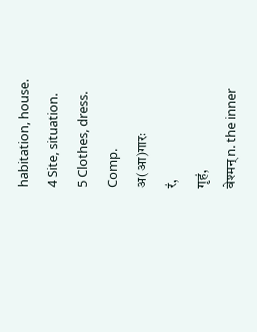habitation, house.
4 Site, situation.
5 Clothes, dress.
Comp.
अ(आ)गारः
रं,
गृहं,
वेश्मन् n. the inner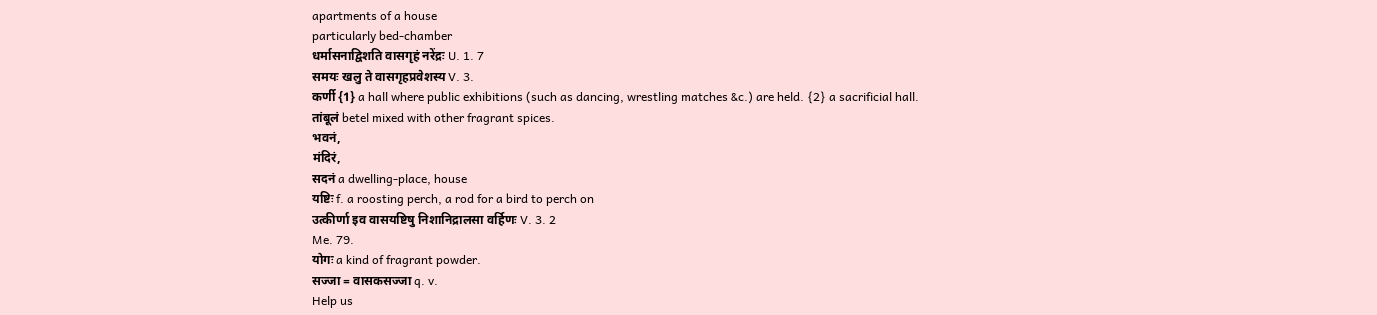apartments of a house
particularly bed-chamber
धर्मासनाद्विशति वासगृहं नरेंद्रः U. 1. 7
समयः खलु ते वासगृहप्रवेशस्य V. 3.
कर्णी {1} a hall where public exhibitions (such as dancing, wrestling matches &c.) are held. {2} a sacrificial hall.
तांबूलं betel mixed with other fragrant spices.
भवनं,
मंदिरं,
सदनं a dwelling-place, house
यष्टिः f. a roosting perch, a rod for a bird to perch on
उत्कीर्णा इव वासयष्टिषु निशानिद्रालसा वर्हिणः V. 3. 2
Me. 79.
योगः a kind of fragrant powder.
सज्जा = वासकसज्जा q. v.
Help us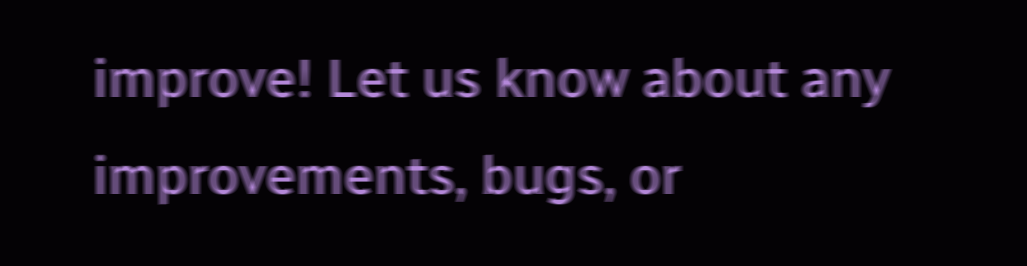improve! Let us know about any improvements, bugs, or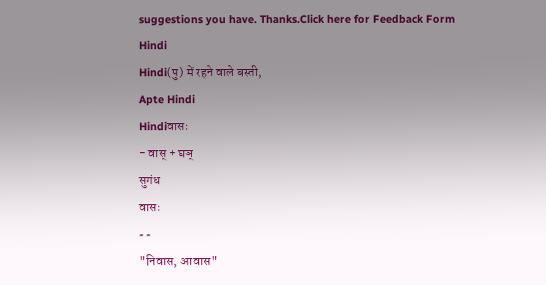suggestions you have. Thanks.Click here for Feedback Form
Hindi
Hindi(पु) में रहने वाले बस्ती,
Apte Hindi
Hindiवासः
- वास् + घञ्
सुगंध
वासः
- -
"निवास, आवास"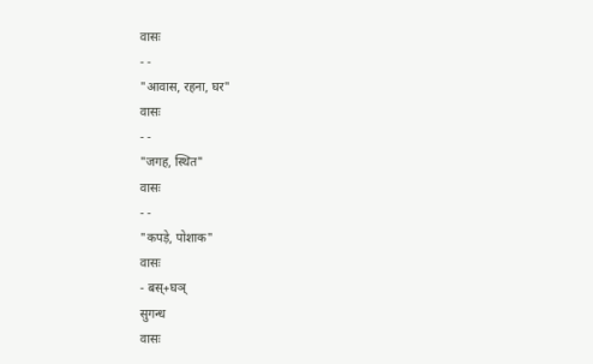वासः
- -
"आवास, रहना, घर"
वासः
- -
"जगह, स्थित"
वासः
- -
"कपड़े, पोशाक"
वासः
- बस्+घञ्
सुगन्ध
वासः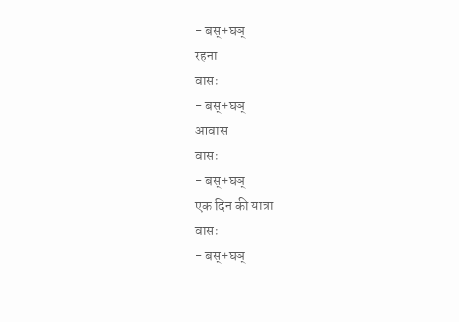- बस्+घञ्
रहना
वासः
- बस्+घञ्
आवास
वासः
- बस्+घञ्
एक दिन की यात्रा
वासः
- बस्+घञ्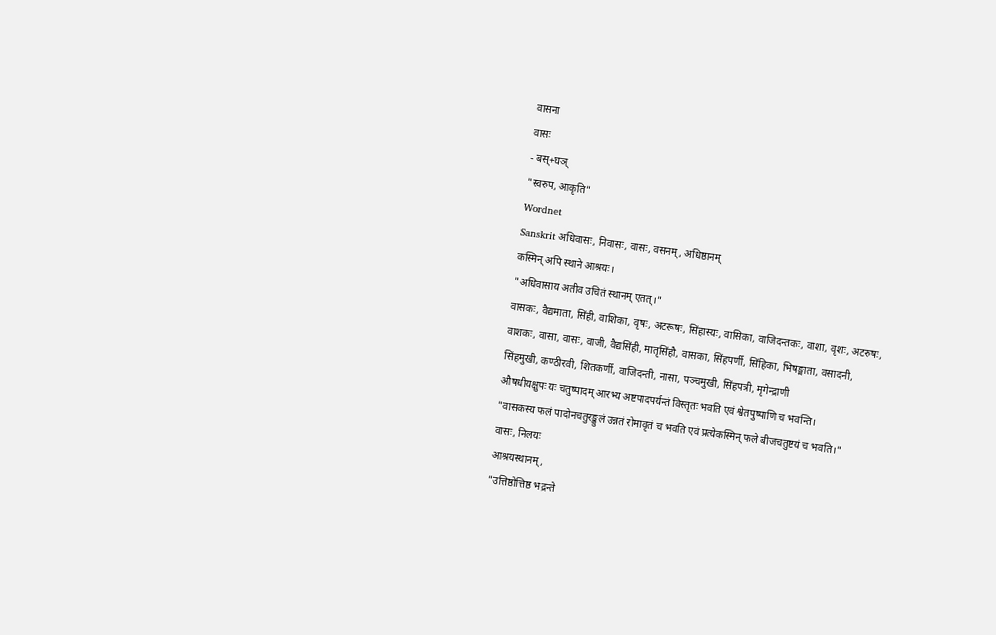वासना
वासः
- बस्+घञ्
"स्वरुप, आकृति"
Wordnet
Sanskrit अधिवासः, निवासः, वासः, वसनम्, अधिष्ठानम्
कस्मिन् अपि स्थाने आश्रयः।
"अधिवासाय अतीव उचितं स्थानम् एतत्।"
वासकः, वैद्यमाता, सिंही, वाशिका, वृषः, अटरूषः, सिंहास्यः, वासिका, वाजिदन्तकः, वाशा, वृशः, अटरुषः, वाशकः, वासा, वासः, वाजी, वैद्यसिंही, मातृसिंहौ, वासका, सिंहपर्णी, सिंहिका, भिषङ्माता, वसादनी, सिंहमुखी, कण्ठीरवी, शितकर्णी, वाजिदन्ती, नासा, पञ्चमुखी, सिंहपत्री, मृगेन्द्राणी
औषधीयक्षुपः यः चतुष्पादम् आरभ्य अष्टपादपर्यन्तं विस्तृतः भवति एवं श्वेतपुष्पाणि च भवन्ति।
"वासकस्य फलं पादोनचतुरङ्कुलं उन्नतं रोमावृतं च भवति एवं प्रत्येकस्मिन् फले बीजचतुष्टयं च भवति।"
वासः, निलयः
आश्रयस्थानम्,
"उत्तिष्ठोत्तिष्ठ भद्रन्ते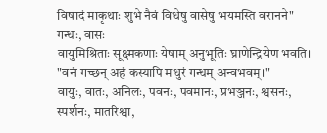विषादं माकृथाः शुभे नैवं विधेषु वासेषु भयमस्ति वरानने"
गन्धः, वासः
वायुमिश्रिताः सूक्ष्मकणाः येषाम् अनुभूतिः घ्राणेन्द्रियेण भवति।
"वनं गच्छन् अहं कस्यापि मधुरं गन्धम् अन्वभवम्।"
वायुः, वातः, अनिलः, पवनः, पवमानः, प्रभञ्जनः, श्वसनः, स्पर्शनः, मातरिश्वा,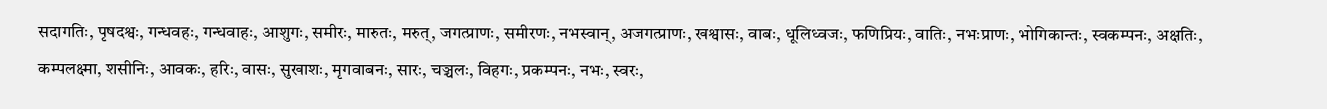सदागतिः, पृषदश्वः, गन्धवहः, गन्धवाहः, आशुगः, समीरः, मारुतः, मरुत्, जगत्प्राणः, समीरणः, नभस्वान्, अजगत्प्राणः, खश्वासः, वाबः, धूलिध्वजः, फणिप्रियः, वातिः, नभःप्राणः, भोगिकान्तः, स्वकम्पनः, अक्षतिः, कम्पलक्ष्मा, शसीनिः, आवकः, हरिः, वासः, सुखाशः, मृगवाबनः, सारः, चञ्चलः, विहगः, प्रकम्पनः, नभः, स्वरः,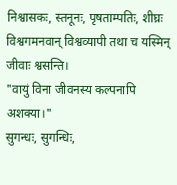निश्वासकः, स्तनूनः, पृषताम्पतिः, शीघ्रः
विश्वगमनवान् विश्वव्यापी तथा च यस्मिन् जीवाः श्वसन्ति।
"वायुं विना जीवनस्य कल्पनापि अशक्या।"
सुगन्धः, सुगन्धिः,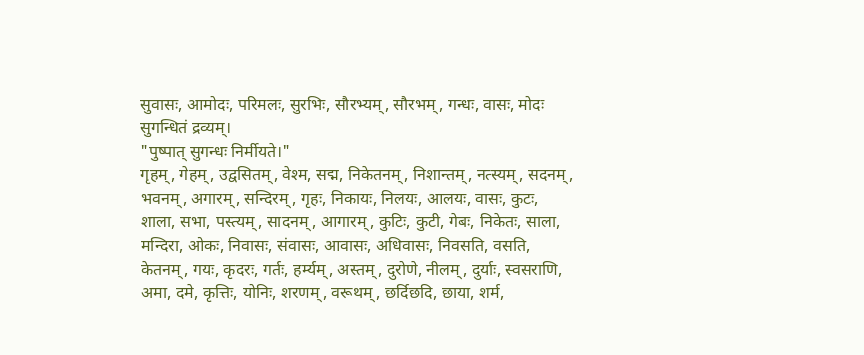सुवासः, आमोदः, परिमलः, सुरभिः, सौरभ्यम्, सौरभम्, गन्धः, वासः, मोदः
सुगन्धितं द्रव्यम्।
"पुष्पात् सुगन्धः निर्मीयते।"
गृहम्, गेहम्, उद्वसितम्, वेश्म, सद्म, निकेतनम्, निशान्तम्, नत्स्यम्, सदनम्, भवनम्, अगारम्, सन्दिरम्, गृहः, निकायः, निलयः, आलयः, वासः, कुटः, शाला, सभा, पस्त्यम्, सादनम्, आगारम्, कुटिः, कुटी, गेबः, निकेतः, साला, मन्दिरा, ओकः, निवासः, संवासः, आवासः, अधिवासः, निवसति, वसति, केतनम्, गयः, कृदरः, गर्तः, हर्म्यम्, अस्तम्, दुरोणे, नीलम्, दुर्याः, स्वसराणि, अमा, दमे, कृत्तिः, योनिः, शरणम्, वरूथम्, छर्दिछदि, छाया, शर्म,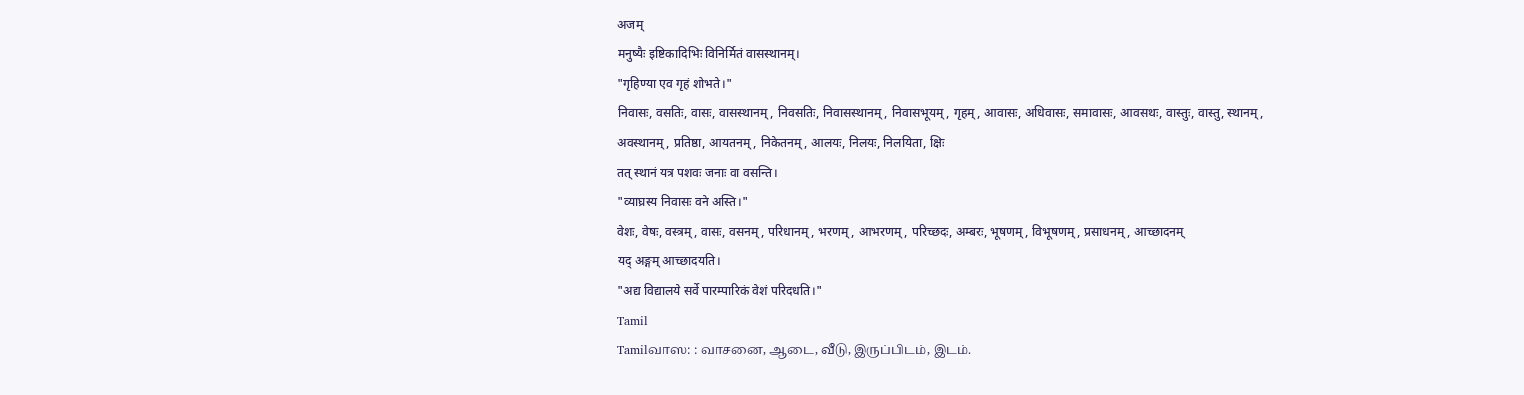अजम्
मनुष्यैः इष्टिकादिभिः विनिर्मितं वासस्थानम्।
"गृहिण्या एव गृहं शोभते।"
निवासः, वसतिः, वासः, वासस्थानम्, निवसतिः, निवासस्थानम्, निवासभूयम्, गृहम्, आवासः, अधिवासः, समावासः, आवसथः, वास्तुः, वास्तु, स्थानम्, अवस्थानम्, प्रतिष्ठा, आयतनम्, निकेतनम्, आलयः, निलयः, निलयिता, क्षिः
तत् स्थानं यत्र पशवः जनाः वा वसन्ति।
"व्याघ्रस्य निवासः वने अस्ति।"
वेशः, वेषः, वस्त्रम्, वासः, वसनम्, परिधानम्, भरणम्, आभरणम्, परिच्छदः, अम्बरः, भूषणम्, विभूषणम्, प्रसाधनम्, आच्छादनम्
यद् अङ्गम् आच्छादयति।
"अद्य विद्यालये सर्वे पारम्पारिकं वेशं परिदधति।"
Tamil
Tamilவாஸ: : வாசனை, ஆடை, வீடு, இருப்பிடம், இடம்.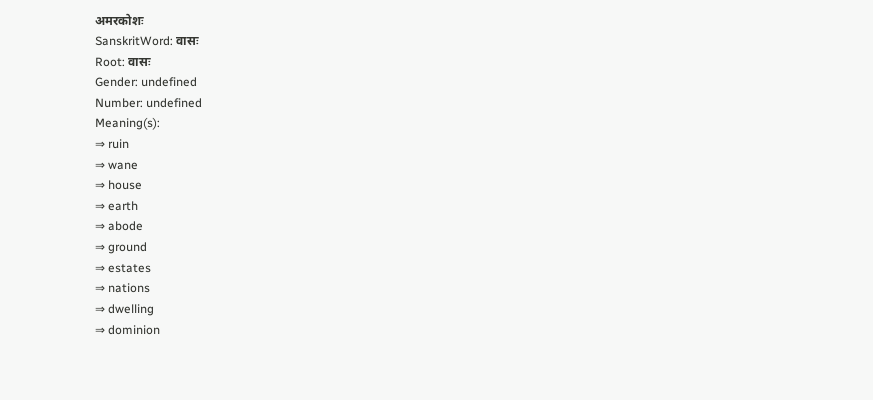अमरकोशः
SanskritWord: वासः
Root: वासः
Gender: undefined
Number: undefined
Meaning(s):
⇒ ruin
⇒ wane
⇒ house
⇒ earth
⇒ abode
⇒ ground
⇒ estates
⇒ nations
⇒ dwelling
⇒ dominion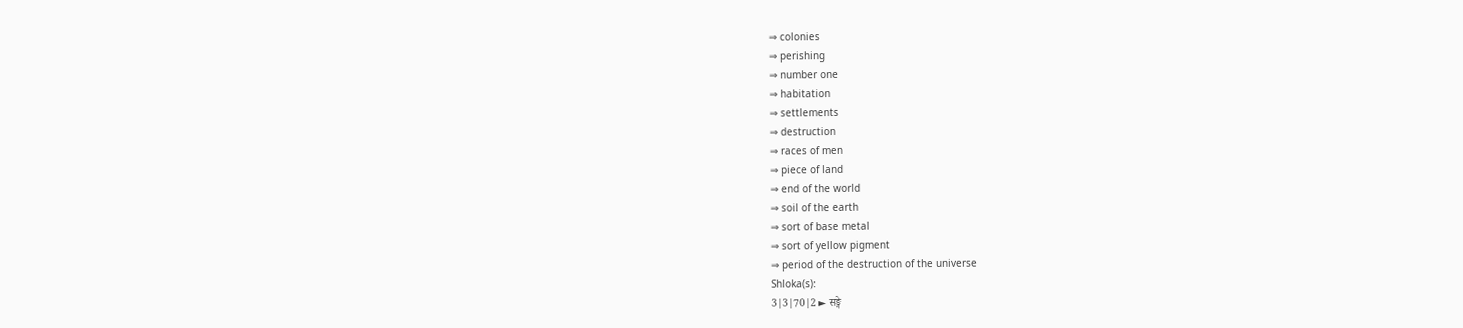⇒ colonies
⇒ perishing
⇒ number one
⇒ habitation
⇒ settlements
⇒ destruction
⇒ races of men
⇒ piece of land
⇒ end of the world
⇒ soil of the earth
⇒ sort of base metal
⇒ sort of yellow pigment
⇒ period of the destruction of the universe
Shloka(s):
3|3|70|2 ► सङ्गे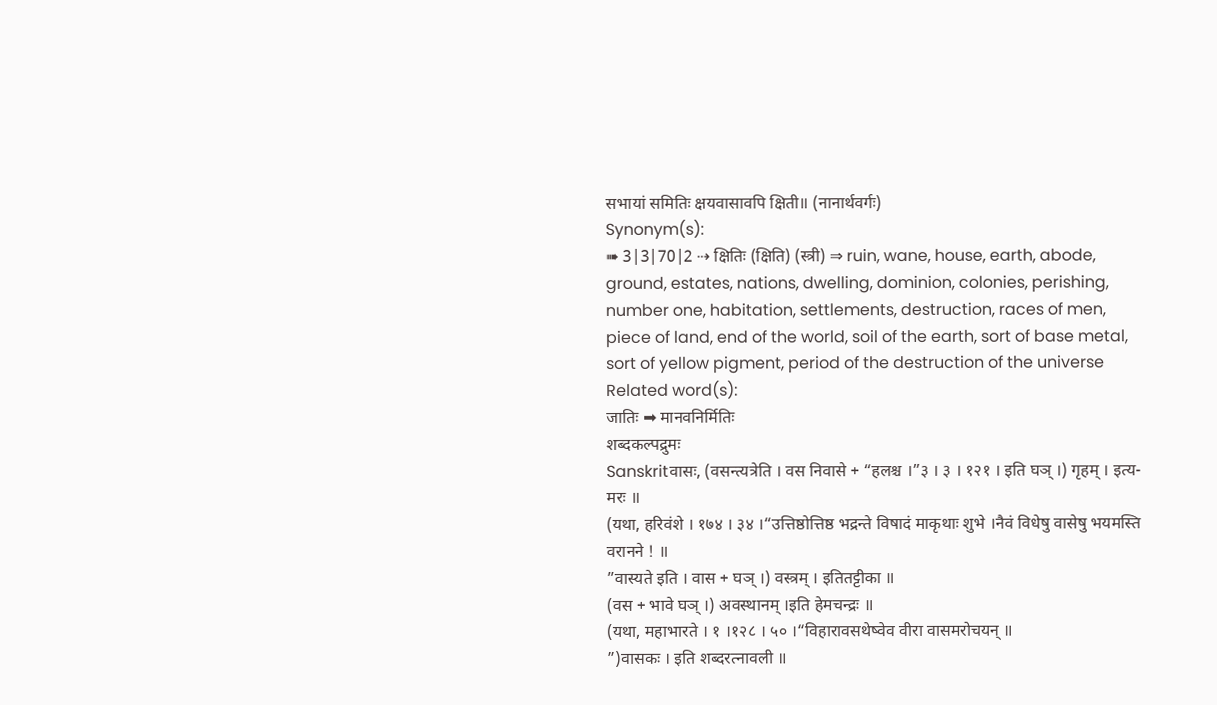सभायां समितिः क्षयवासावपि क्षिती॥ (नानार्थवर्गः)
Synonym(s):
➠ 3|3|70|2 ⇢ क्षितिः (क्षिति) (स्त्री) ⇒ ruin, wane, house, earth, abode, ground, estates, nations, dwelling, dominion, colonies, perishing, number one, habitation, settlements, destruction, races of men, piece of land, end of the world, soil of the earth, sort of base metal, sort of yellow pigment, period of the destruction of the universe
Related word(s):
जातिः ➡ मानवनिर्मितिः
शब्दकल्पद्रुमः
Sanskritवासः, (वसन्त्यत्रेति । वस निवासे + “हलश्च ।”३ । ३ । १२१ । इति घञ् ।) गृहम् । इत्य-मरः ॥
(यथा, हरिवंशे । १७४ । ३४ ।“उत्तिष्ठोत्तिष्ठ भद्रन्ते विषादं माकृथाः शुभे ।नैवं विधेषु वासेषु भयमस्ति वरानने ! ॥
”वास्यते इति । वास + घञ् ।) वस्त्रम् । इतितट्टीका ॥
(वस + भावे घञ् ।) अवस्थानम् ।इति हेमचन्द्रः ॥
(यथा, महाभारते । १ ।१२८ । ५० ।“विहारावसथेष्वेव वीरा वासमरोचयन् ॥
”)वासकः । इति शब्दरत्नावली ॥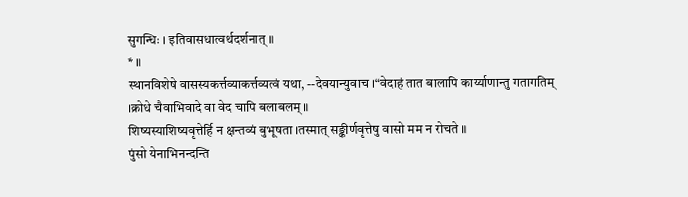सुगन्धिः । इतिवासधात्वर्थदर्शनात् ॥
* ॥
स्थानविशेषे वासस्यकर्त्तव्याकर्त्तव्यत्वं यथा, --देवयान्युवाच ।“वेदाहं तात बालापि कार्य्याणान्तु गतागतिम् ।क्रोधे चैवाभिवादे वा वेद चापि बलाबलम् ॥
शिष्यस्याशिष्यवृत्तेर्हि न क्षन्तव्यं बुभूषता ।तस्मात् सङ्कीर्णवृत्तेषु वासो मम न रोचते ॥
पुंसो येनाभिनन्दन्ति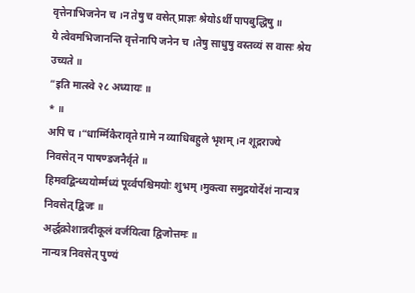वृत्तेनाभिजनेन च ।न तेषु च वसेत् प्राज्ञः श्रेयोऽर्थी पापबुद्धिषु ॥
ये त्वेवमभिजानन्ति वृत्तेनापि जनेन च ।तेषु साधुषु वस्तव्यं स वासः श्रेय उच्यते ॥
”इति मात्स्वे २८ अध्यायः ॥
* ॥
अपि च ।“धार्म्मिकैरावृते ग्रामे न व्याधिबहुले भृशम् ।न शूद्रराज्ये निवसेत् न पाषण्डजनैर्वृते ॥
हिमवद्बिन्ध्ययोर्म्मध्यं पूर्व्वपश्चिमयोः शुभम् ।मुक्त्वा समुद्रयोर्देशं नान्यत्र निवसेत् द्बिजः ॥
अर्द्धक्रोशान्नदीकूलं वर्जयित्वा द्विजोत्तमः ॥
नान्यत्र निवसेत् पुण्यं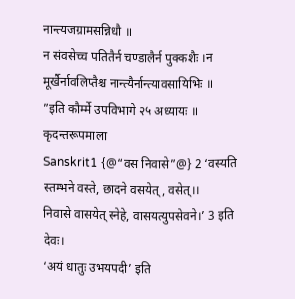नान्त्यजग्रामसन्निधौ ॥
न संवसेच्च पतितैर्न चण्डालैर्न पुक्कशैः ।न मूर्खैर्नावलिप्तैश्च नान्त्यैर्नान्त्यावसायिभिः ॥
”इति कौर्म्मे उपविभागे २५ अध्यायः ॥
कृदन्तरूपमाला
Sanskrit1 {@“वस निवासे”@} 2 ‘वस्यति स्तम्भने वस्ते, छादने वसयेत्, वसेत्।।
निवासे वासयेत् स्नेहे, वासयत्युपसेवने।’ 3 इति देवः।
‘अयं धातुः उभयपदी’ इति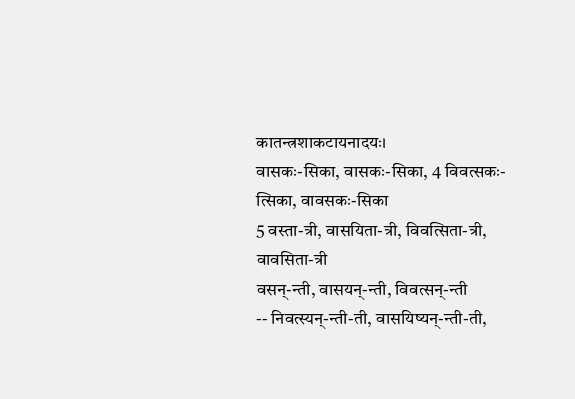कातन्त्रशाकटायनादयः।
वासकः-सिका, वासकः-सिका, 4 विवत्सकः-त्सिका, वावसकः-सिका
5 वस्ता-त्री, वासयिता-त्री, विवत्सिता-त्री, वावसिता-त्री
वसन्-न्ती, वासयन्-न्ती, विवत्सन्-न्ती
-- निवत्स्यन्-न्ती-ती, वासयिष्यन्-न्ती-ती,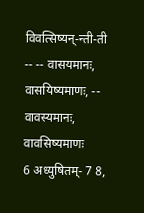विवत्सिष्यन्-न्ती-ती
-- -- वासयमानः, वासयिष्यमाणः, -- वावस्यमानः, वावसिष्यमाणः
6 अध्युषितम्- 7 8,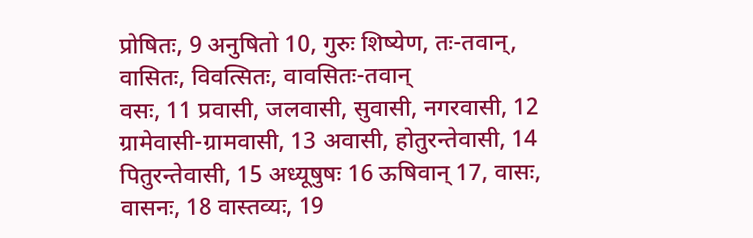प्रोषितः, 9 अनुषितो 10, गुरुः शिष्येण, तः-तवान्, वासितः, विवत्सितः, वावसितः-तवान्
वसः, 11 प्रवासी, जलवासी, सुवासी, नगरवासी, 12 ग्रामेवासी-ग्रामवासी, 13 अवासी, होतुरन्तेवासी, 14 पितुरन्तेवासी, 15 अध्यूषुषः 16 ऊषिवान् 17, वासः, वासनः, 18 वास्तव्यः, 19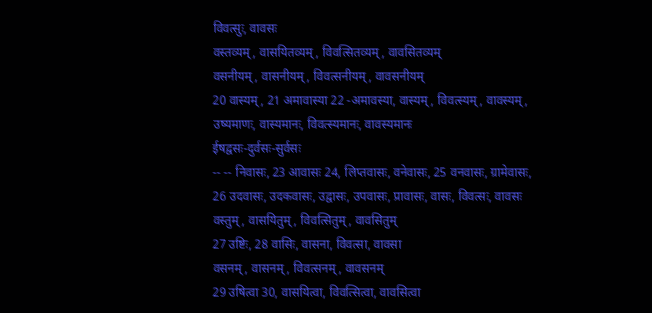विवत्सुः, वावसः
वस्तव्यम्, वासयितव्यम्, विवत्सितव्यम्, वावसितव्यम्
वसनीयम्, वासनीयम्, विवत्सनीयम्, वावसनीयम्
20 वास्यम्, 21 अमावास्या 22 -अमावस्या, वास्यम्, विवत्स्यम्, वावस्यम्, उष्यमाणः, वास्यमानः, विवत्स्यमानः, वावस्यमानः
ईषद्वसः-दुर्वसः-सुर्वसः
-- -- निवासः, 23 आवासः 24, लिप्तवासः, वनेवासः, 25 वनवासः, ग्रामेवासः, 26 उदवासः, उदकवासः, उद्वासः, उपवासः, प्रावासः, वासः, विवत्सः, वावसः
वस्तुम्, वासयितुम्, विवत्सितुम्, वावसितुम्
27 उष्टिः, 28 वासिः, वासना, विवत्सा, वावसा
वसनम्, वासनम्, विवत्सनम्, वावसनम्
29 उषित्वा 30, वासयित्वा, विवत्सित्वा, वावसित्वा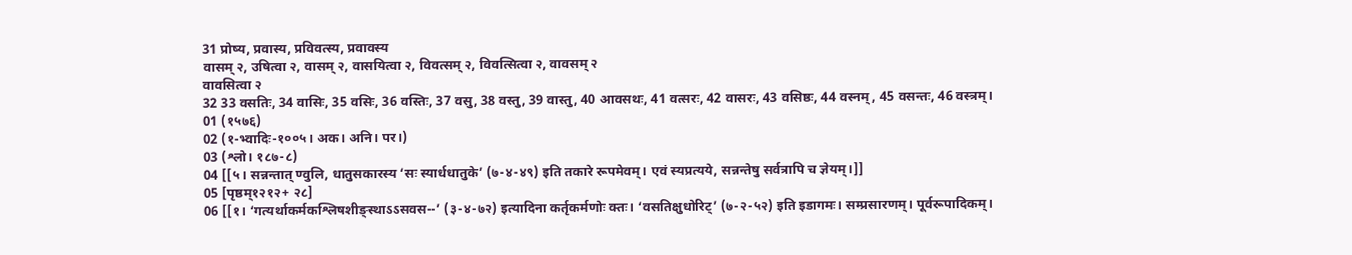31 प्रोष्य, प्रवास्य, प्रविवत्स्य, प्रवावस्य
वासम् २, उषित्वा २, वासम् २, वासयित्वा २, विवत्सम् २, विवत्सित्वा २, वावसम् २
वावसित्वा २
32 33 वसतिः, 34 वासिः, 35 वसिः, 36 वस्तिः, 37 वसु, 38 वस्तु, 39 वास्तु, 40 आवसथः, 41 वत्सरः, 42 वासरः, 43 वसिष्ठः, 44 वस्नम्, 45 वसन्तः, 46 वस्त्रम्।
01 (१५७६)
02 (१-भ्वादिः-१००५। अक। अनि। पर।)
03 (श्लो। १८७-८)
04 [[५। सन्नन्तात् ण्वुलि, धातुसकारस्य ‘सः स्यार्धधातुके’ (७-४-४९) इति तकारे रूपमेवम्। एवं स्यप्रत्यये, सन्नन्तेषु सर्वत्रापि च ज्ञेयम्।]]
05 [पृष्ठम्१२१२+ २८]
06 [[१। ‘गत्यर्थाकर्मकश्लिषशीङ्स्थाऽऽसवस--’ (३-४-७२) इत्यादिना कर्तृकर्मणोः क्तः। ‘वसतिक्षुधोरिट्’ (७-२-५२) इति इडागमः। सम्प्रसारणम्। पूर्वरूपादिकम्।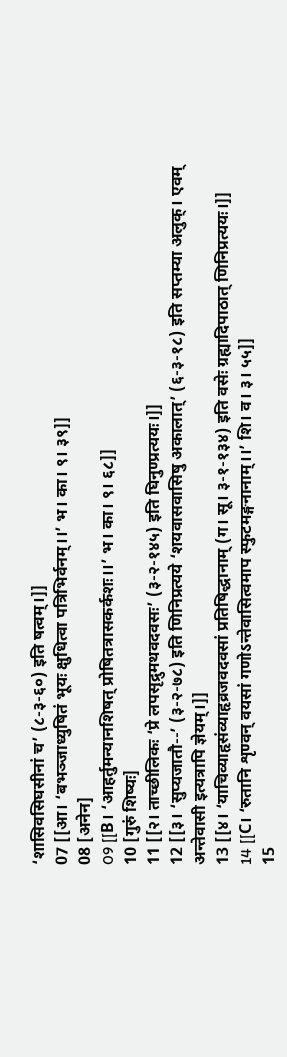‘शासिवसिघसीनां च’ (८-३-६०) इति षत्वम्।]]
07 [[आ। ‘बभञ्जाध्युषितं भूयः क्षुधित्वा पत्रिभिर्वनम्।।’ भ। का। ९। ३९]]
08 [अनेन]
09 [[B। ‘आहर्तुमन्यानशिषत् प्रोषितत्रासकर्कशः।।’ भ। का। ९। ६८]]
10 [गुरुं शिष्यः]
11 [[२। ताच्छीलिकः ‘प्रे लपसृद्रुमथवदवसः’ (३-२-१४५) इति घिनुण्प्रत्ययः।]]
12 [[३। ‘सुप्यजातौ--’ (३-२-७८) इति णिनिप्रत्यये ‘शयवासवासिषु अकालात्’ (६-३-१८) इति सप्तम्या अलुक्। एवम् अन्तेवासी इत्यत्रापि ज्ञेयम्।]]
13 [[४। ‘याचिव्याहृसंव्याहृव्रजवदवसां प्रतिषिद्धानाम् (ग। सू। ३-१-१३४) इति वसेः ग्रह्यादिपाठात् णिनिप्रत्ययः।]]
14 [[C। ‘रुतानि शृण्वन् वयसां गणोऽन्तेवासित्वमाप स्फुटमङ्गनानाम्।।’ शि। व। ३। ५५]]
15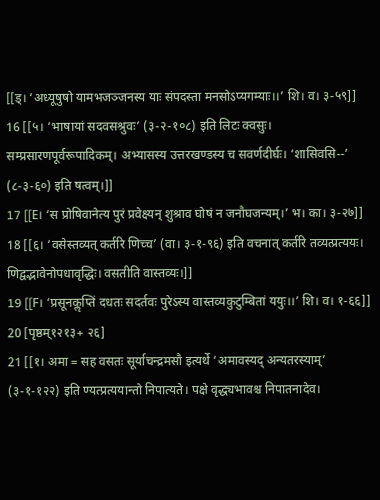[[ड्। ‘अध्यूषुषो यामभजञ्जनस्य याः संपदस्ता मनसोऽप्यगम्याः।।’ शि। व। ३-५९]]
16 [[५। ‘भाषायां सदवसश्रुवः’ (३-२-१०८) इति लिटः क्वसुः। सम्प्रसारणपूर्वरूपादिकम्। अभ्यासस्य उत्तरखण्डस्य च सवर्णदीर्घः। ‘शासिवसि--’ (८-३-६०) इति षत्वम्।]]
17 [[E। ‘स प्रोषिवानेत्य पुरं प्रवेक्ष्यन् शुश्राव घोषं न जनौघजन्यम्।’ भ। का। ३-२७]]
18 [[६। ‘वसेस्तव्यत् कर्तरि णिच्च’ (वा। ३-१-९६) इति वचनात् कर्तरि तव्यत्प्रत्ययः। णिद्वद्भावेनोपधावृद्धिः। वसतीति वास्तव्यः।]]
19 [[F। ‘प्रसूनकॢप्तिं दधतः सदर्तवः पुरेऽस्य वास्तव्यकुटुम्बितां ययुः।।’ शि। व। १-६६]]
20 [पृष्ठम्१२१३+ २६]
21 [[१। अमा = सह वसतः सूर्याचन्द्रमसौ इत्यर्थे ‘अमावस्यद् अन्यतरस्याम्’ (३-१-१२२) इति ण्यत्प्रत्ययान्तो निपात्यते। पक्षे वृद्ध्यभावश्च निपातनादेव।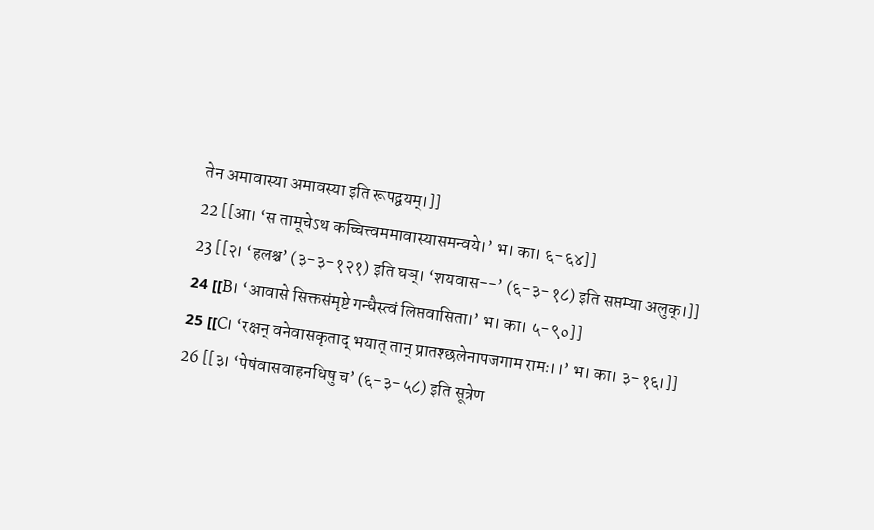तेन अमावास्या अमावस्या इति रूपद्वयम्।]]
22 [[आ। ‘स तामूचेऽथ कच्चित्त्वममावास्यासमन्वये।’ भ। का। ६-६४]]
23 [[२। ‘हलश्च’ (३-३-१२१) इति घञ्। ‘शयवास--’ (६-३-१८) इति सप्तम्या अलुक्।]]
24 [[B। ‘आवासे सिक्तसंमृष्टे गन्धैस्त्वं लिप्तवासिता।’ भ। का। ५-९०]]
25 [[C। ‘रक्षन् वनेवासकृताद् भयात् तान् प्रातश्छलेनापजगाम रामः।।’ भ। का। ३-१६।]]
26 [[३। ‘पेषंवासवाहनधिषु च’ (६-३-५८) इति सूत्रेण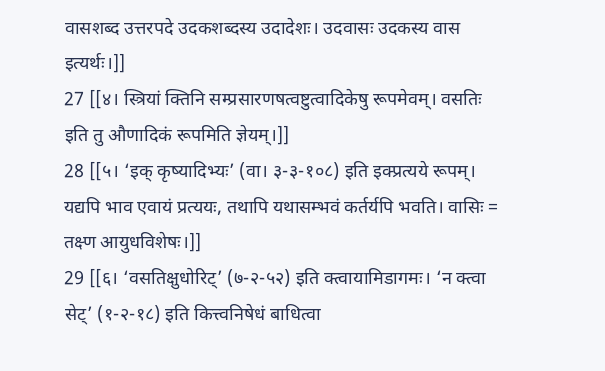वासशब्द उत्तरपदे उदकशब्दस्य उदादेशः। उदवासः उदकस्य वास इत्यर्थः।]]
27 [[४। स्त्रियां क्तिनि सम्प्रसारणषत्वष्टुत्वादिकेषु रूपमेवम्। वसतिः इति तु औणादिकं रूपमिति ज्ञेयम्।]]
28 [[५। ‘इक् कृष्यादिभ्यः’ (वा। ३-३-१०८) इति इक्प्रत्यये रूपम्। यद्यपि भाव एवायं प्रत्ययः, तथापि यथासम्भवं कर्तर्यपि भवति। वासिः = तक्ष्ण आयुधविशेषः।]]
29 [[६। ‘वसतिक्षुधोरिट्’ (७-२-५२) इति क्त्वायामिडागमः। ‘न क्त्वा सेट्’ (१-२-१८) इति कित्त्वनिषेधं बाधित्वा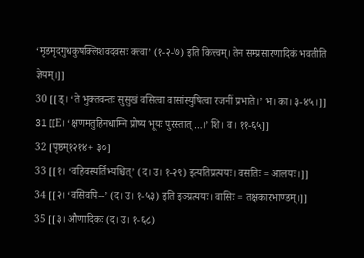‘मृडमृदगुधकुषक्लिशवदवसः क्त्वा’ (१-२-७) इति कित्त्वम्। तेन सम्प्रसारणादिकं भवतीति ज्ञेयम्।]]
30 [[ड्। ‘ते भुक्तवन्तः सुसुखं वसित्वा वासांस्युषित्वा रजनीं प्रभाते।’ भ। का। ३-४५।]]
31 [[E। ‘क्षणमतुहिनधाम्नि प्रोष्य भूयः पुरस्तात्…।’ शि। व। ११-६५]]
32 [पृष्ठम्१२१४+ ३०]
33 [[१। ‘वहिवस्यर्तिभ्यश्चित्’ (द। उ। १-२९) इत्यतिप्रत्ययः। वसतिः = आलयः।]]
34 [[२। ‘वसिवपि--’ (द। उ। १-५३) इति इञ्प्रत्ययः। वासिः = तक्षकारभाण्डम्।]]
35 [[३। औणादिकः (द। उ। १-६८)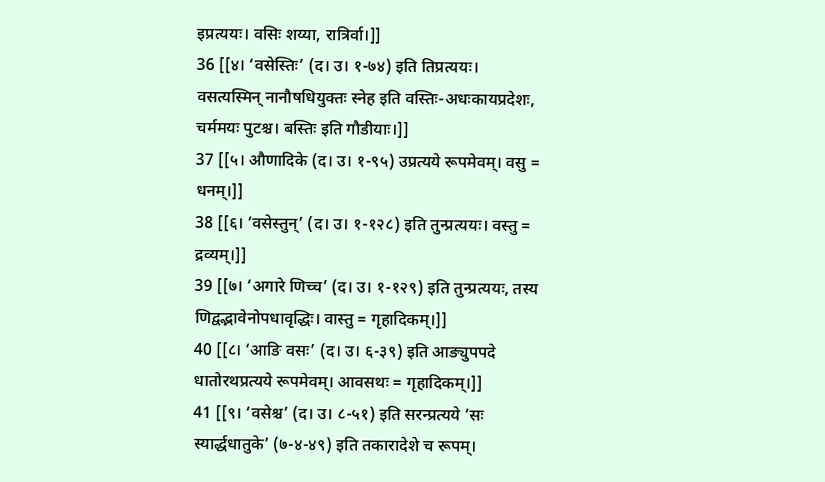इप्रत्ययः। वसिः शय्या, रात्रिर्वा।]]
36 [[४। ‘वसेस्तिः’ (द। उ। १-७४) इति तिप्रत्ययः। वसत्यस्मिन् नानौषधियुक्तः स्नेह इति वस्तिः-अधःकायप्रदेशः, चर्ममयः पुटश्च। बस्तिः इति गौडीयाः।]]
37 [[५। औणादिके (द। उ। १-९५) उप्रत्यये रूपमेवम्। वसु = धनम्।]]
38 [[६। ‘वसेस्तुन्’ (द। उ। १-१२८) इति तुन्प्रत्ययः। वस्तु = द्रव्यम्।]]
39 [[७। ‘अगारे णिच्च’ (द। उ। १-१२९) इति तुन्प्रत्ययः, तस्य णिद्वद्भावेनोपधावृद्धिः। वास्तु = गृहादिकम्।]]
40 [[८। ‘आङि वसः’ (द। उ। ६-३९) इति आङ्युपपदे धातोरथप्रत्यये रूपमेवम्। आवसथः = गृहादिकम्।]]
41 [[९। ‘वसेश्च’ (द। उ। ८-५१) इति सरन्प्रत्यये ‘सः स्यार्द्धधातुके’ (७-४-४९) इति तकारादेशे च रूपम्।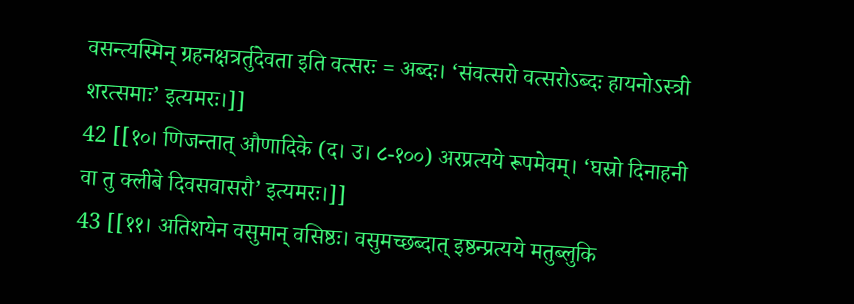वसन्त्यस्मिन् ग्रहनक्षत्रर्तुदेवता इति वत्सरः = अब्दः। ‘संवत्सरो वत्सरोऽब्दः हायनोऽस्त्री शरत्समाः’ इत्यमरः।]]
42 [[१०। णिजन्तात् औणादिके (द। उ। ८-१००) अरप्रत्यये रूपमेवम्। ‘घस्रो दिनाहनी वा तु क्लीबे दिवसवासरौ’ इत्यमरः।]]
43 [[११। अतिशयेन वसुमान् वसिष्ठः। वसुमच्छब्दात् इष्ठन्प्रत्यये मतुब्लुकि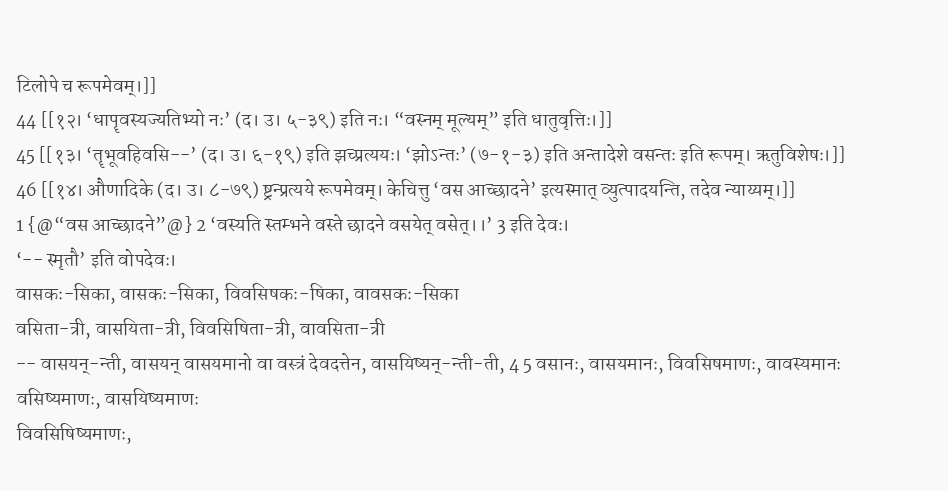टिलोपे च रूपमेवम्।]]
44 [[१२। ‘धापॄवस्यज्यतिभ्यो नः’ (द। उ। ५-३९) इति नः। “वस्नम् मूल्यम्” इति धातुवृत्तिः।]]
45 [[१३। ‘तॄभूवहिवसि--’ (द। उ। ६-१९) इति झच्प्रत्ययः। ‘झोऽन्तः’ (७-१-३) इति अन्तादेशे वसन्तः इति रूपम्। ऋतुविशेषः।]]
46 [[१४। औणादिके (द। उ। ८-७९) ष्ट्रन्प्रत्यये रूपमेवम्। केचित्तु ‘वस आच्छादने’ इत्यस्मात् व्युत्पादयन्ति, तदेव न्याय्यम्।]]
1 {@“वस आच्छादने”@} 2 ‘वस्यति स्तम्भने वस्ते छादने वसयेत् वसेत्।।’ 3 इति देवः।
‘-- स्मृतौ’ इति वोपदेवः।
वासकः-सिका, वासकः-सिका, विवसिषकः-षिका, वावसकः-सिका
वसिता-त्री, वासयिता-त्री, विवसिषिता-त्री, वावसिता-त्री
-- वासयन्-न्ती, वासयन् वासयमानो वा वस्त्रं देवदत्तेन, वासयिष्यन्-न्ती-ती, 4 5 वसानः, वासयमानः, विवसिषमाणः, वावस्यमानः
वसिष्यमाणः, वासयिष्यमाणः
विवसिषिष्यमाणः,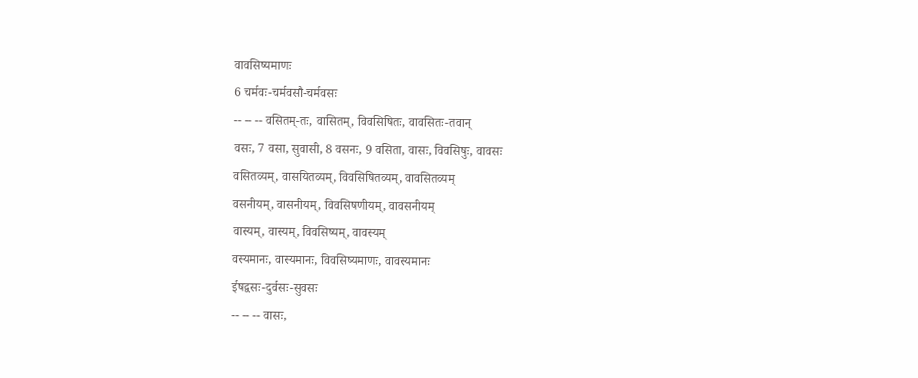वावसिष्यमाणः
6 चर्मवः-चर्मवसौ-चर्मवसः
-- -- -- वसितम्-तः, वासितम्, विवसिषितः, वावसितः-तवान्
वसः, 7 वसा, सुवासी, 8 वसनः, 9 वसिता, वासः, विवसिषुः, वावसः
वसितव्यम्, वासयितव्यम्, विवसिषितव्यम्, वावसितव्यम्
वसनीयम्, वासनीयम्, विवसिषणीयम्, वावसनीयम्
वास्यम्, वास्यम्, विवसिष्यम्, वावस्यम्
वस्यमानः, वास्यमानः, विवसिष्यमाणः, वावस्यमानः
ईषद्वसः-दुर्वसः-सुवसः
-- -- -- वासः,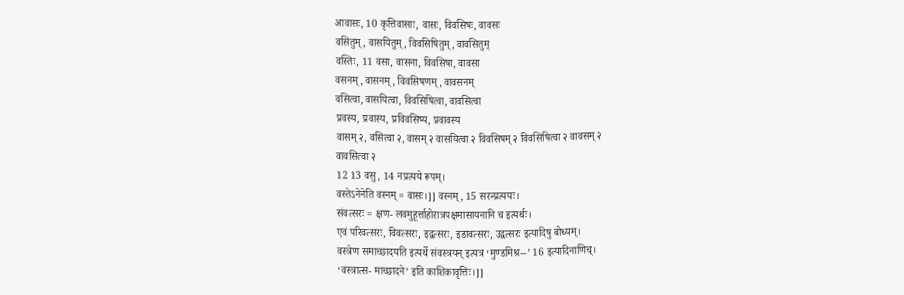आवासः, 10 कृत्तिवासाः, वासः, विवसिषः, वावसः
वसितुम्, वासयितुम्, विवसिषितुम्, वावसितुम्
वस्तिः, 11 वसा, वासना, विवसिषा, वावसा
वसनम्, वासनम्, विवसिषणम्, वावसनम्
वसित्वा, वासयित्वा, विवसिषित्वा, वावसित्वा
प्रवस्य, प्रवास्य, प्रविवसिष्य, प्रवावस्य
वासम् २, वसित्वा २, वासम् २ वासयित्वा २ विवसिषम् २ विवसिषित्वा २ वावसम् २
वावसित्वा २
12 13 वसु, 14 नप्रत्यये रूपम्।
वस्तेऽनेनेति वस्नम् = वासः।]] वस्नम्, 15 सरन्प्रत्ययः।
संवत्सरः = क्षण- लवमुहूर्त्ताहोरात्रपक्षमासायनानि च इत्यर्थः।
एवं परिवत्सरः, विवत्सरः, इद्वत्सरः, इडावत्सरः, उद्वत्सरः इत्यादिषु बोध्यम्।
वस्त्रेण समाच्छादयति इत्यर्थे संवस्त्रयन् इत्यत्र ‘मुण्डमिश्र--’ 16 इत्यादिनाणिच्।
‘वस्त्रात्स- माच्छादने’ इति काशिकावृत्तिः।]]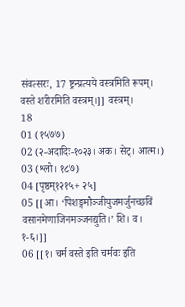संवत्सरः, 17 ष्ट्रन्प्रत्यये वस्त्रमिति रूपम्।
वस्ते शरीरमिति वस्त्रम्।]] वस्त्रम्।
18
01 (१५७७)
02 (२-अदादिः-१०२३। अक। सेट्। आत्म।)
03 (श्लो। १८७)
04 [पृष्ठम्१२१५+ २५]
05 [[आ। ‘पिशङ्गमौञ्जीयुजमर्जुनच्छविं वसानमेणाजिनमञ्जनद्युति।’ शि। व। १-६।]]
06 [[१। चर्म वस्ते इति चर्मवः इति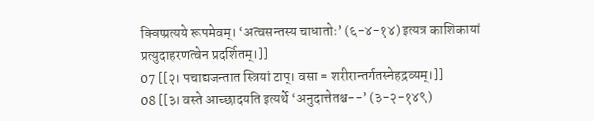क्विप्प्रत्यये रूपमेवम्। ‘अत्वसन्तस्य चाधातोः’ (६-४-१४) इत्यत्र काशिकायां प्रत्युदाहरणत्वेन प्रदर्शितम्।]]
07 [[२। पचाद्यजन्तात स्त्रियां टाप्। वसा = शरीरान्तर्गतस्नेहद्रव्यम्।]]
08 [[३। वस्ते आच्छादयति इत्यर्थे ‘अनुदात्तेतश्च--’ (३-२-१४९)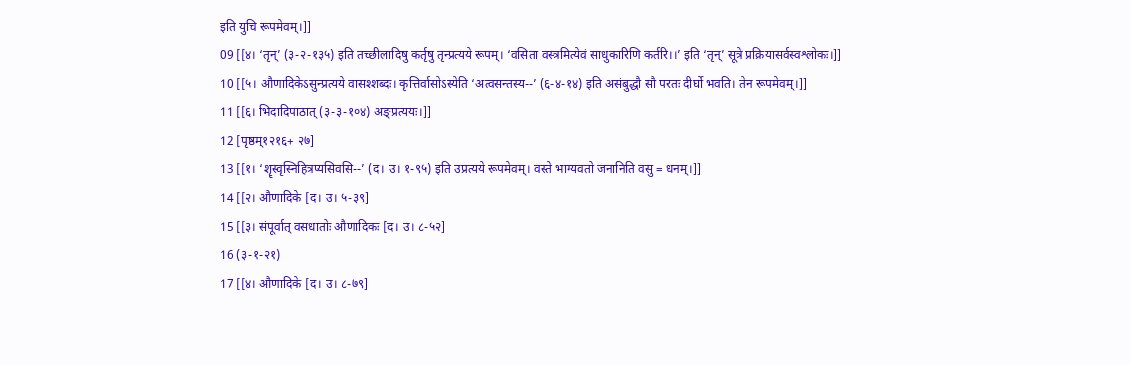इति युचि रूपमेवम्।]]
09 [[४। ‘तृन्’ (३-२-१३५) इति तच्छीलादिषु कर्तृषु तृन्प्रत्यये रूपम्। ‘वसिता वस्त्रमित्येवं साधुकारिणि कर्तरि।।’ इति ‘तृन्’ सूत्रे प्रक्रियासर्वस्वश्लोकः।]]
10 [[५। औणादिकेऽसुन्प्रत्यये वासश्शब्दः। कृत्तिर्वासोऽस्येति ‘अत्वसन्तस्य--’ (६-४-१४) इति असंबुद्धौ सौ परतः दीर्घो भवति। तेन रूपमेवम्।]]
11 [[६। भिदादिपाठात् (३-३-१०४) अङ्प्रत्ययः।]]
12 [पृष्ठम्१२१६+ २७]
13 [[१। ‘शॄस्वृस्निहित्रप्यसिवसि--’ (द। उ। १-९५) इति उप्रत्यये रूपमेवम्। वस्ते भाग्यवतो जनानिति वसु = धनम्।]]
14 [[२। औणादिके [द। उ। ५-३९]
15 [[३। संपूर्वात् वसधातोः औणादिकः [द। उ। ८-५२]
16 (३-१-२१)
17 [[४। औणादिके [द। उ। ८-७९]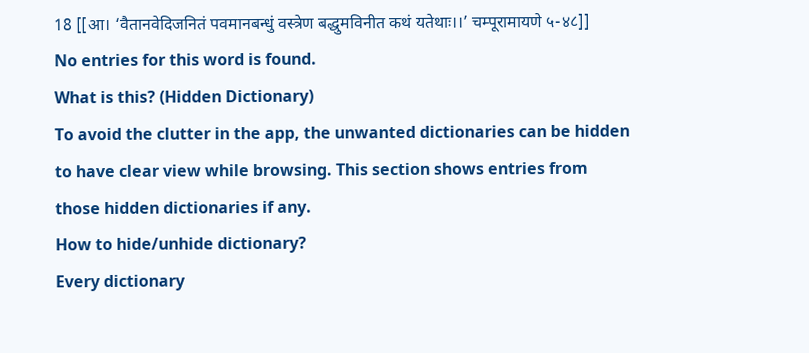18 [[आ। ‘वैतानवेदिजनितं पवमानबन्धुं वस्त्रेण बद्धुमविनीत कथं यतेथाः।।’ चम्पूरामायणे ५-४८]]
No entries for this word is found.
What is this? (Hidden Dictionary)
To avoid the clutter in the app, the unwanted dictionaries can be hidden to have clear view while browsing. This section shows entries from those hidden dictionaries if any.
How to hide/unhide dictionary?
Every dictionary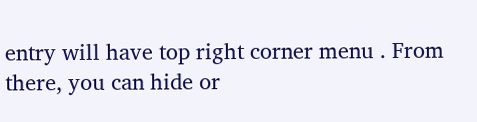entry will have top right corner menu . From there, you can hide or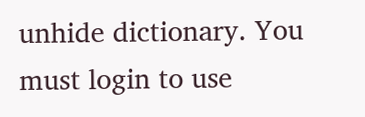unhide dictionary. You must login to use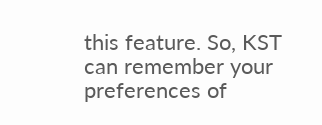this feature. So, KST can remember your preferences of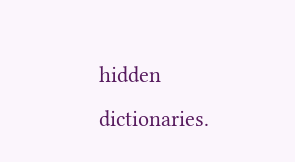hidden dictionaries.